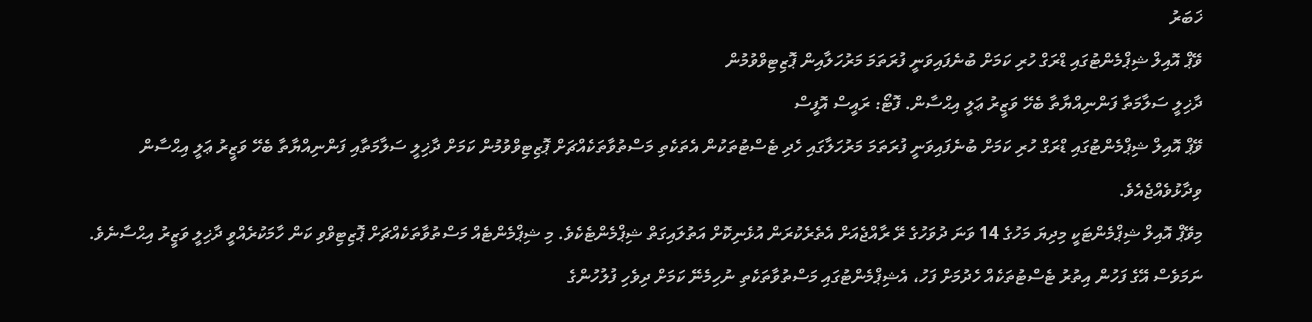ޚަބަރު
ވޭޕް އޮއިލް ޝިޕްމެންޓުގައި ޑްރަގް ހުރި ކަމަށް ބުނެފައިވަނީ ފުރަތަމަ މަރުހަލާއިން ޕޮޒިޓިވްވުމުން
ދާޚިލީ ސަލާމަތާ ފަންނިއްޔާތާ ބެހޭ ވަޒީރު ޢަލީ އިޙްސާން. ފޮޓޯ: ރައީސް އޮފީސް
ވޭޕް އޮއިލް ޝިޕްމެންޓުގައި ޑްރަގް ހުރި ކަމަށް ބުނެފައިވަނީ ފުރަތަމަ މަރުހަލާގައި ހެދި ޓެސްޓުތަކުން އެތަކެތި މަސްތުވާތަކެއްޗަށް ޕޮޒިޓިވްވުމުން ކަމަށް ދާޚިލީ ސަލާމަތާއި ފަންނިއްޔާތާ ބެހޭ ވަޒީރު ޢަލީ އިޙްސާން ވިދާޅުވެއްޖެއެވެ.
މިވޭޕް އޮއިލް ޝިޕްމެންޓަކީ މިދިޔަ މަހުގެ 14 ވަނަ ދުވަހުގެ ރޭ ރާއްޖެއަށް އެތެރެކުރަން އުޅެނިކޮށް އަތުލައިގަތް ޝިޕްމެންޓެކެވެ. މި ޝިޕްމެންޓެއް މަސްތުވާތަކެއްޗަށް ޕޮޒިޓިވްވި ކަން ހާމަކުރެއްވީ ދާޚިލީ ވަޒީރު އިޙްސާނެވެ.
ނަމަވެސް އޭގެ ފަހުން އިތުރު ޓެސްޓުތަކެއް ހެދުމަށް ފަހު، އެޝިޕްމެންޓުގައި މަސްތުވާތަކެތި ނުހިމެނޭ ކަމަށް ދިވެހި ފުލުހުންގެ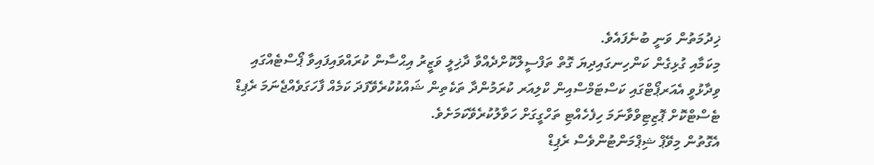ޚިދުމަތުން ވަނީ ބުނެފައެވެ.
މިކަމާއި ގުޅިގެން ކަންހިނގައިދިޔަ ގޮތް ތަފްސީލްކޮށްދެއްވާ ދާޚިލީ ވަޒީރު އިޙްސާން ކުރައްވައިފައިވާ ޕޯސްޓެއްގައި ވިދާޅުވީ އެއަރޕޯޓްގައި ކަސްޓަމްސްއިން ކްލިއަރ ކުރަމުންދާ ތަކެތިން ޝައްކުކުރެވޭފަދަ ކަމެއް ފާހަގަވެއްޖެނަމަ ރެޕިޑް ޓެސްޓްކޮށް ޕޮޒިޓިވްވާނަމަ ހިފެހެއްޓި ތަހްގީގަށް ހަވާލުކުރެވޭކަމަށެވެ.
އެގޮތުން މިވޭޕް ޝިޕްމަންޓުންވެސް ރެޕިޑް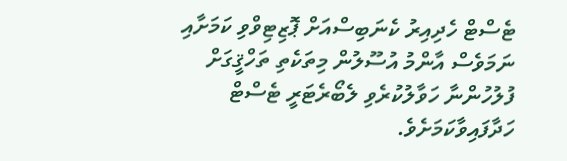ޓެސްޓް ހެދިއިރު ކެނަބިސްއަށް ޕޮޒިޓިވްވި ކަމަށާއި ނަމަވެސް އާންމު އުސޫލުން މިތަކެތި ތަހްޤީގަށް ފުލުހުންނާ ހަވާލުކުރެވި ލެބޯރެޓަރީ ޓެސްޓް ހަދާފައިވާކަމަށެވެ.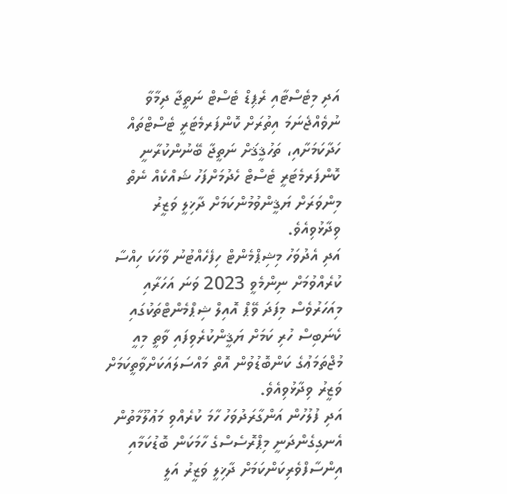އަދި މިޓެސްޓާއި ރެޕިޑް ޓެސްޓް ނަތީޖާ ދިމާވާ ނުވެއްޖެނަމަ އިތުރަށް ކޮންފަރމެޓަރީ ޓެސްޓްތައް ހަދާކަމަށާއި، ތަހުޤީޤަށް ނަތީޖާ ބޭނުންކުރާނީ ކޮންފަރމެޓަރީ ޓެސްޓް ހެދުމަށްފަހު ޝައްކެއް ނެތް މިންވަރަށް ޔަޤީންވުމުންކަމަށް ދާޚިލީ ވަޒީރު ވިދާޅުވިއެވެ.
އަދި އެދުވަހު މިޝިޕްމެންޓް ހިފެހެއްޓުނު ވާހަކަ ހިއްސާ ކުރެއްވުމަށް ނިންމެވީ 2023 ވަނަ އަހަރާއި މިއަހަރުވެސް މިފަދަ ވޭޕް އޮއިލް ޝިޕްމެންޓްތަކުގައި ކެނަބިސް ހުރި ކަމަށް ޔަޤީންކުރެވިފައި ވާތީ މިއީ މުޖްތަމަޢުގެ ކަންބޮޑުވުން އޮތް މައްސަލައަކަށްވާތީކަމަށް ވަޒީރު ވިދާޅުވިއެވެ.
އަދި ފުލުހުން އަންގާރަދުވަހު ހާމަ ކުރެއްވި މަޢުލޫމާތުން އެނގިގެންދަނީ މިޕްރޮސެސްގެ ހާމަކަން ބޮޑުކަމާއި އިންސާފްވެރިކަންކަމަށް ދާޚިލީ ވަޒީރު އަލީ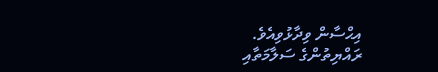އިޙްސާން ވިދާޅުވިއެވެ.
ރައްޔިތުންގެ ސަލާމަތާއި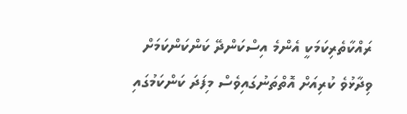ރައްކާތެރިކަމަކީ އެންމެ އިސްކަންދޭ ކަންކަންކަމަށް ވިދާޅުވެ ކުރިއަށް އޮތްތަނުގައިވެސް މިފަދަ ކަންކަމުގައި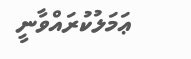ޢަމަލުކުރައްވާނީ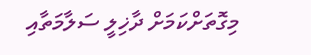މިގޮތަށްކަމަށް ދާޚިލީ ސަލާމަތާއި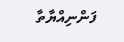ފަންނިއްޔާތާ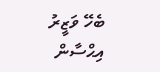ބެހޭ ވަޒީރު އިޙްސާން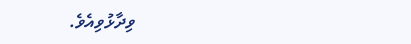ވިދާޅުވިއެވެ.